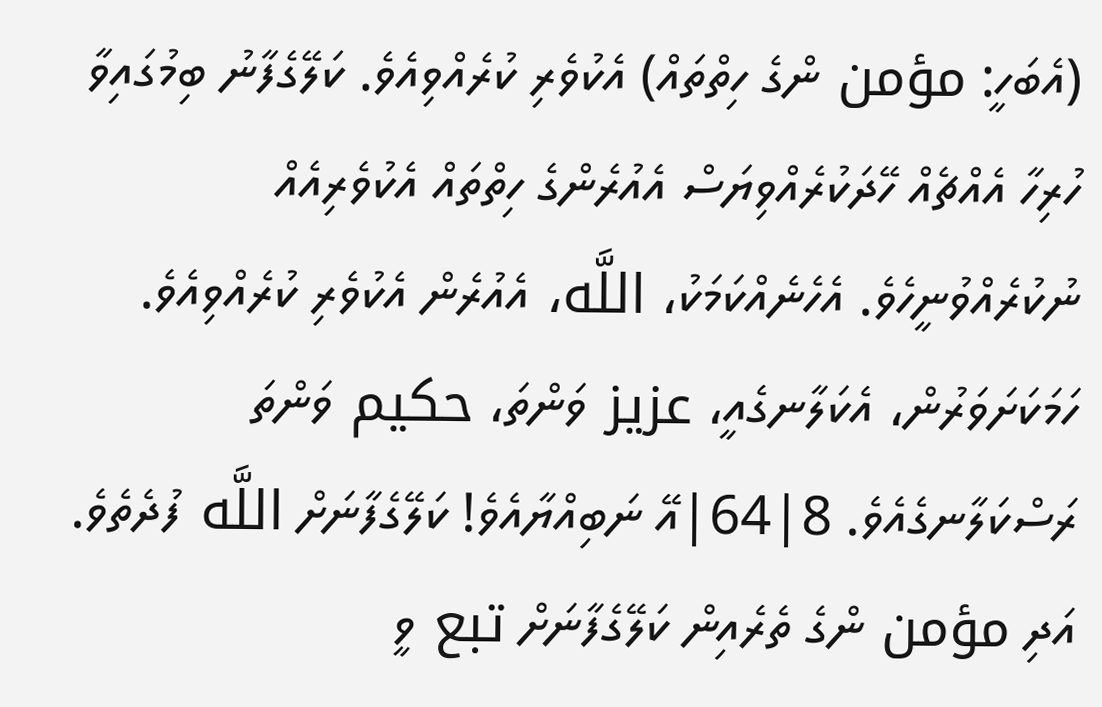(އެބަހީ: مؤمن ންގެ ހިތްތައް) އެކުވެރި ކުރެއްވިއެވެ. ކަލޭގެފާނު ބިމުގައިވާ ހުރިހާ އެއްޗެއް ހޭދަކުރެއްވިޔަސް އެއުރެންގެ ހިތްތައް އެކުވެރިއެއް ނުކުރެއްވުނީހެވެ. އެހެނެއްކަމަކު، اللَّه، އެއުރެން އެކުވެރި ކުރެއްވިއެވެ. ހަމަކަށަވަރުން، އެކަލާނގެއީ، عزيز ވަންތަ، حكيم ވަންތަ ރަސްކަލާނގެއެވެ. 8|64|އޭ ނަބިއްޔާއެވެ! ކަލޭގެފާނަށް اللَّه ފުދެތެވެ. އަދި مؤمن ންގެ ތެރެއިން ކަލޭގެފާނަށް تبع ވީ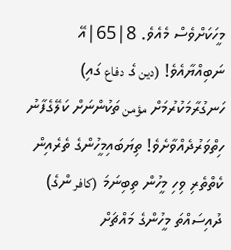މީހަކަށްވެސް މެއެވެ. 8|65|އޭ ނަބިއްޔާއެވެ! (دين ގެ دفاع ގައި) ހަނގުރާމަކުރުމަށް مؤمن ތަކުންނަށް ކަލޭގެފާނު ހިތްވަރުދެއްވާށެވެ! ތިޔަބައިމީހުންގެ ތެރެއިން ކެތްތެރި ވިހި މީހުން ތިބިނަމަ (كافر ންގެ) ދުއިސައްތަ މީހުންގެ މައްޗަށް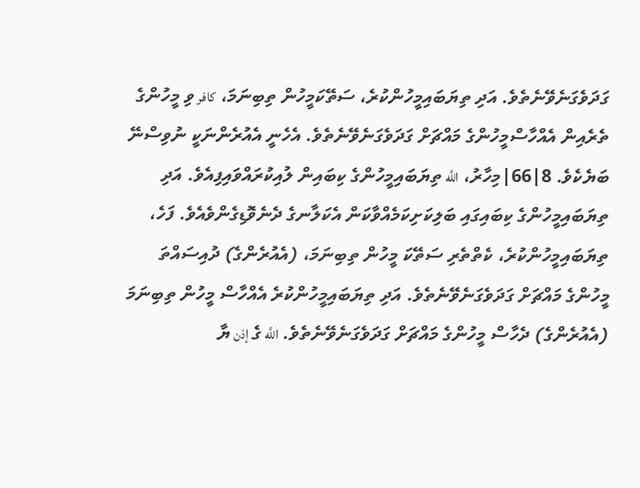ގަދަވެގަނެވޭނެތެވެ. އަދި ތިޔަބައިމީހުންކުރެ، ސަތޭކަމީހުން ތިބިނަމަ، كافر ވި މީހުންގެ ތެރެއިން އެއްހާސްމީހުންގެ މައްޗަށް ގަދަވެގަނެވޭނެތެވެ. އެހެނީ އެއުރެންނަކީ ނުވިސްނޭ ބަޔެކެވެ. 8|66|މިހާރު، اللَّه ތިޔަބައިމީހުންގެ ކިބައިން ލުއިކުރައްވައިފިއެވެ. އަދި ތިޔަބައިމީހުންގެ ކިބައިގައި ބަލިކަށިކަމެއްވާކަން އެކަލާނގެ ދެނެވޮޑިގެންވެއެވެ. ފަހެ، ތިޔަބައިމީހުންކުރެ، ކެތްތެރި ސަތޭކަ މީހުން ތިބިނަމަ، (އެއުރެންގެ) ދުއިސައްތަ މީހުންގެ މައްޗަށް ގަދަވެގަނެވޭނެތެވެ. އަދި ތިޔަބައިމީހުންކުރެ އެއްހާސް މީހުން ތިބިނަމަ (އެއުރެންގެ) ދެހާސް މީހުންގެ މައްޗަށް ގަދަވެގަނެވޭނެތެވެ. اللَّه ގެ إذن ޔާ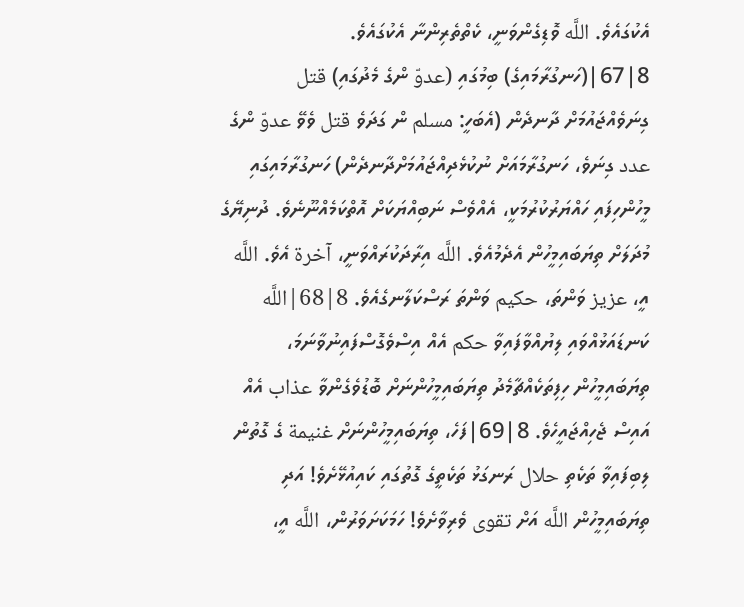އެކުގައެވެ. اللَّه ވޮޑިގެންވަނީ، ކެތްތެރިންނާ އެކުގައެވެ. 8|67|(ހަނގުރާމައިގެ) ބިމުގައި (عدوّ ންގެ މެދުގައި) قتل ގިނަވެއްޖައުމަށް ދާނދެން (އެބަހީ: مسلم ން ގަދަވެ قتل ވެވޭ عدوّ ންގެ عدد ގިނަވެ، ހަނގުރާމައަށް ނުކުޅެދިއްޖައުމަށްދާނދެން) ހަނގުރާމައިގައި މީހުންހިފައި ހައްޔަރުކުރުމަކީ، އެއްވެސް ނަބިއްޔަކަށް އޮތްކަމެއްނޫނެވެ. ދުނިޔޭގެ މުދަލަށް ތިޔަބައިމީހުން އެދެމުއެވެ. اللَّه އިރާދަކުރައްވަނީ، آخرة އެވެ. اللَّه އީ، عزيز ވަންތަ، حكيم ވަންތަ ރަސްކަލާނގެއެވެ. 8|68|اللَّه ކަނޑައަޅުއްވައި ލިޔުއްވާފައިވާ حكم އެއް އިސްވެގޮސްފައިނުވާނަމަ، ތިޔަބައިމީހުން ހިފިތަކެއްޗާމެދު ތިޔަބައިމީހުންނަށް ބޮޑުވެގެންވާ عذاب އެއް އައިސް ޖެހިއްޖައީހެވެ. 8|69|ފަހެ، ތިޔަބައިމީހުންނަށް غنيمة ގެ ގޮތުން ލިބިފައިވާ ތަކެތި حلال ރަނގަޅު ތަކެތީގެ ގޮތުގައި ކައިއުޅޭށެވެ! އަދި ތިޔަބައިމީހުން اللَّه އަށް تقوى ވެރިވާށެވެ! ހަމަކަށަވަރުން، اللَّه އީ،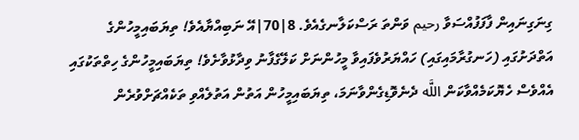ގިނަގިނައިން ފާފަފުއްސަވާ رحيم ވަންތަ ރަސްކަލާނގެއެވެ. 8|70|އޭ ނަބިއްޔާއެވެ! ތިޔަބައިމީހުންގެ އަތްދަށުގައި (ހަނގުރާމައިގައި) ހައްޔަރުވެފައިވާ މީހުންނަށް ކަލޭގެފާނު ވިދާޅުވާށެވެ! ތިޔަބައިމީހުންގެ ހިތްތަކުގައި އެއްވެސް ހެޔޮކަމެއްވާކަން اللَّه ދެނެވޮޑިގެންވާނަމަ، ތިޔަބައިމީހުން އަތުން އަތުލެއްވި ތަކެއްޗަށްވުރެން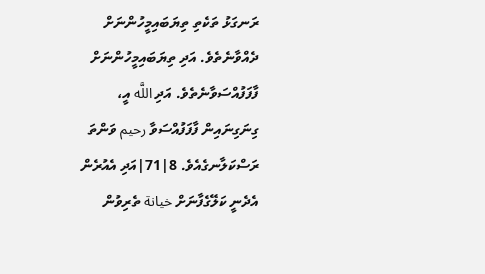ރަނގަޅު ތަކެތި ތިޔަބައިމީހުންނަށް ދެއްވާނެތެވެ. އަދި ތިޔަބައިމީހުންނަށް ފާފަފުއްސަވާނެތެވެ. އަދި اللَّه އީ، ގިނަގިނައިން ފާފަފުއްސަވާ رحيم ވަންތަ ރަސްކަލާނގެއެވެ. 8|71|އަދި އެއުރެން އެދެނީ ކަލޭގެފާނަށް خيانة ތެރިވުން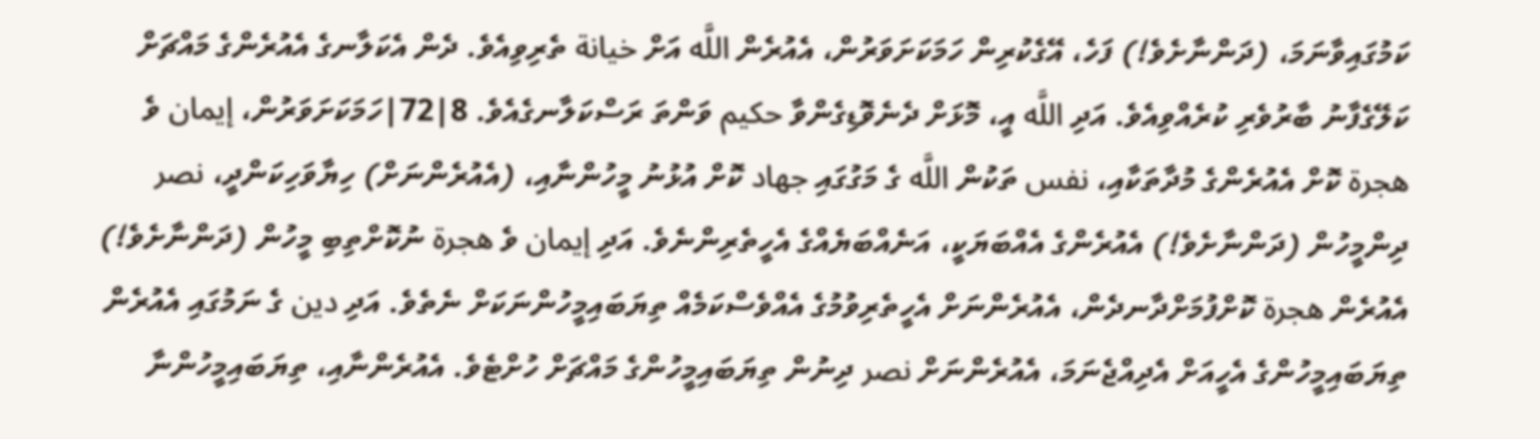ކަމުގައިވާނަމަ، (ދަންނާށެވެ!) ފަހެ، އޭގެކުރިން ހަމަކަށަވަރުން، އެއުރެން اللَّه އަށް خيانة ތެރިވިއެވެ. ދެން އެކަލާނގެ އެއުރެންގެ މައްޗަށް ކަލޭގެފާނު ބާރުވެރި ކުރެއްވިއެވެ. އަދި اللَّه އީ، މޮޅަށް ދެނެވޮޑިގެންވާ حكيم ވަންތަ ރަސްކަލާނގެއެވެ. 8|72|ހަމަކަށަވަރުން، إيمان ވެ هجرة ކޮށް އެއުރެންގެ މުދާތަކާއި، نفس ތަކުން اللَّه ގެ މަގުގައި جهاد ކޮށް އުޅުނު މީހުންނާއި، (އެއުރެންނަށް) ހިޔާވަހިކަންދީ، نصر ދިންމީހުން (ދަންނާށެވެ!) އެއުރެންގެ އެއްބަޔަކީ، އަނެއްބަޔެއްގެ އެހީތެރިންނެވެ. އަދި إيمان ވެ هجرة ނުކޮށްތިބި މީހުން (ދަންނާށެވެ!) އެއުރެން هجرة ކޮށްފުމަށްދާނދެން، އެއުރެންނަށް އެހީތެރިވުމުގެ އެއްވެސްކަމެއް ތިޔަބައިމީހުންނަކަށް ނެތެވެ. އަދި دين ގެ ނަމުގައި އެއުރެން ތިޔަބައިމީހުންގެ އެހީއަށް އެދިއްޖެނަމަ، އެއުރެންނަށް نصر ދިނުން ތިޔަބައިމީހުންގެ މައްޗަށް ހުށްޓެވެ. އެއުރެންނާއި، ތިޔަބައިމީހުންނާ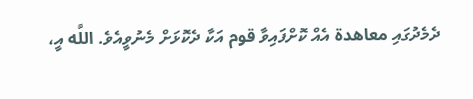ދެމެދުގައި معاهدة އެއް ކޮށްފައިވާ قوم އަކާ ދެކޮޅަށް މެނުވީއެވެ. اللَّه އީ،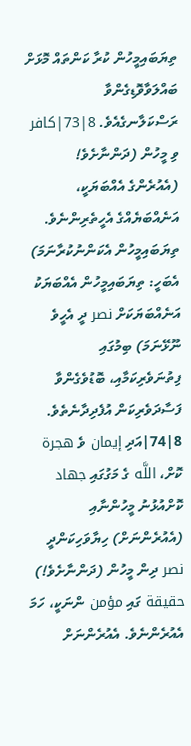ތިޔަބައިމީހުން ކުރާ ކަންތައް މޮޅަށް ބައްލަވާވޮޑިގެންވާ ރަސްކަލާނގެއެވެ. 8|73|كافر ވި މީހުން (ދަންނާށެވެ! (އެއުރެންގެ އެއްބަޔަކީ، އަނެއްބަޔެއްގެ އެހީތެރިންނެވެ. ތިޔަބައިމީހުން އެކަންނުކުރާނަމަ) އެބަހީ: ތިޔަބައިމީހުން އެއްބަޔަކު އަނެއްބަޔަކަށް نصر ދީ އެހީވެ ނޫޅޭނަމަ) ބިމުގައި ފިތުނަވެރިކަމާއި، ބޮޑުވެގެންވާ ފަސާދަވެރިކަން އުފެދިދާނެތެވެ. 8|74|އަދި إيمان ވެ هجرة ކޮށް، اللَّه ގެ މަގުގައި جهاد ކޮށްއުޅުނު މީހުންނާއި (އެއުރެންނަށް) ހިޔާވަހިކަންދީ نصر ދިން މީހުން (ދަންނާށެވެ!) حقيقة ގައި مؤمن ންނަކީ، ހަމަ އެއުރެންނެވެ. އެއުރެންނަށް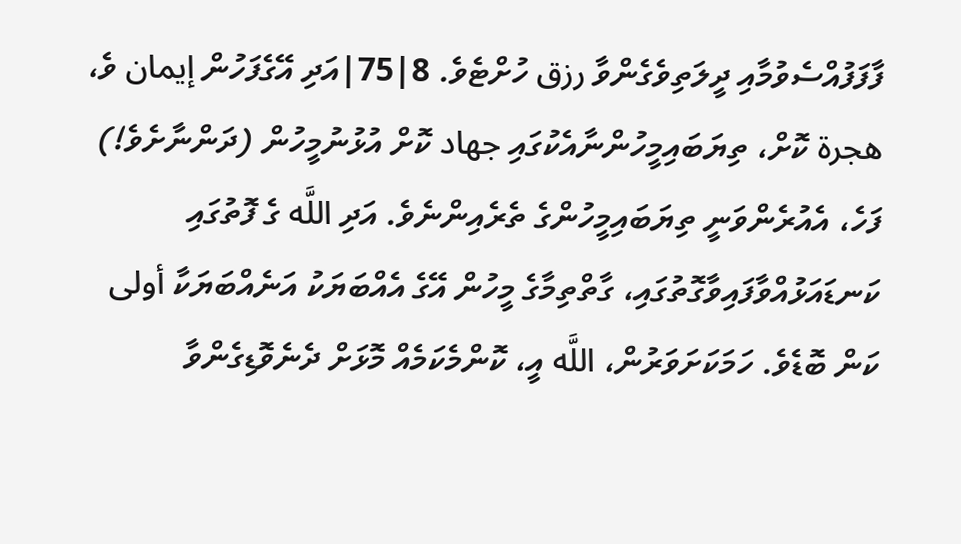ފާފަފުއްސެވުމާއި ދީލަތިވެގެންވާ رزق ހުށްޓެވެ. 8|75|އަދި އޭގެފަހުން إيمان ވެ، هجرة ކޮށް، ތިޔަބައިމީހުންނާއެކުގައި جهاد ކޮށް އުޅުނުމީހުން (ދަންނާށެވެ!) ފަހެ، އެއުރެންވަނީ ތިޔަބައިމީހުންގެ ތެރެއިންނެވެ. އަދި اللَّه ގެ ފޮތުގައި ކަނޑައަޅުއްވާފައިވާގޮތުގައި، ގާތްތިމާގެ މީހުން އޭގެ އެއްބަޔަކު އަނެއްބަޔަކާ أولى ކަން ބޮޑެވެ. ހަމަކަށަވަރުން، اللَّه އީ، ކޮންމެކަމެއް މޮޅަށް ދެނެވޮޑިގެންވާ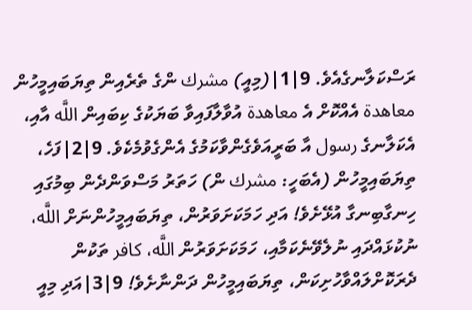ރަސްކަލާނގެއެވެ. 9|1|(މިއީ) مشرك ންގެ ތެރެއިން ތިޔަބައިމީހުން معاهدة އެއްކޮށް އެ معاهدة އުވާލާފައިވާ ބަޔަކުގެ ކިބައިން اللَّه އާއި، އެކަލާނގެ رسول އާ ބަރީއަވެގެންވާކަމުގެ އެންގެވުމެކެވެ. 9|2|ފަހެ، ތިޔަބައިމީހުން (އެބަހީ: مشرك ން) ހަތަރު މަސްވަންދެން ބިމުގައި ހިނގާބިނގާ އުޅޭށެވެ! އަދި ހަމަކަށަވަރުން، ތިޔަބައިމީހުންނަށް اللَّه، ނުކުޅައްދައި ނުލެވޭނެކަމާއި، ހަމަކަށަވަރުން اللَّه، كافر ތަކުން ދެރަކޮށްލައްވާހުށިކަން، ތިޔަބައިމީހުން ދަންނާށެވެ! 9|3|އަދި މިއީ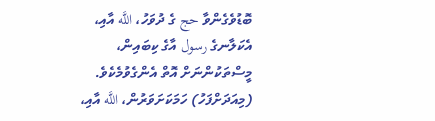ބޮޑުވެގެންވާ حج ގެ ދުވަހު، اللَّه އާއި، އެކަލާނގެ رسول އާގެ ކިބައިން، މީސްތަކުންނަށް އޮތް އެންގެވުމެކެވެ. (މިއަދަށްފަހު) ހަމަކަށަވަރުން، اللَّه އާއި،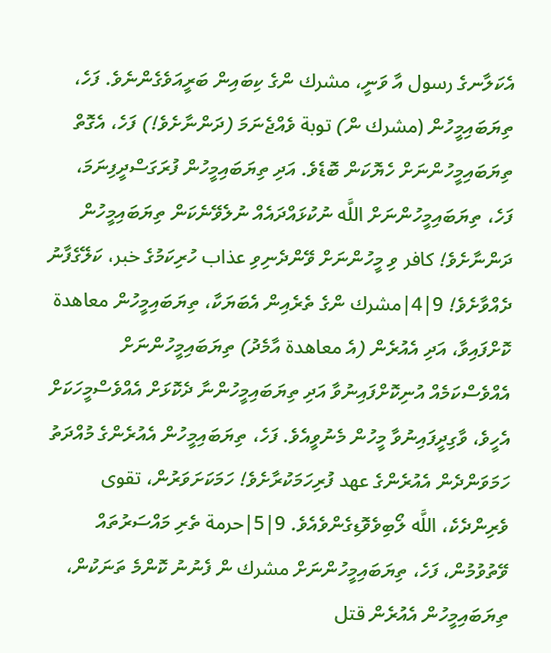އެކަލާނގެ رسول އާ ވަނީ، مشرك ންގެ ކިބައިން ބަރީއަވެގެންނެވެ. ފަހެ، ތިޔަބައިމީހުން (مشرك ން) توبة ވެއްޖެނަމަ (ދަންނާށެވެ!) ފަހެ، އެގޮތް ތިޔަބައިމީހުންނަށް ހެޔޮކަން ބޮޑެވެ. އަދި ތިޔަބައިމީހުން ފުރަގަސްދީފިނަމަ، ފަހެ، ތިޔަބައިމީހުންނަށް اللَّه ނުކުޅައްދައެއް ނުލެވޭނެކަން ތިޔަބައިމީހުން ދަންނާށެވެ! كافر ވި މީހުންނަށް ވޭންދެނިވި عذاب ހުރިކަމުގެ خبر، ކަލޭގެފާނު ދެއްވާށެވެ! 9|4|مشرك ންގެ ތެރެއިން އެބަޔަކާ، ތިޔަބައިމީހުން معاهدة ކޮށްފައިވާ، އަދި އެއުރެން (އެ معاهدة އާމެދު) ތިޔަބައިމީހުންނަށް އެއްވެސްކަމެއް އުނިކޮށްފައިނުވާ އަދި ތިޔަބައިމީހުންނާ ދެކޮޅަށް އެއްވެސްމީހަކަށް އެހީވެ، ވާގިދީފައިނުވާ މީހުން މެނުވީއެވެ. ފަހެ، ތިޔަބައިމީހުން އެއުރެންގެ މުއްދަތު ހަމަވަންދެން އެއުރެންގެ عهد ފުރިހަމަކުރާށެވެ! ހަމަކަށަވަރުން، تقوى ވެރިންދެކެ، اللَّه ލޯބިވެވޮޑިގެންވެއެވެ. 9|5|حرمة ތެރި މައްސަރުތައް ވޭތުވުމުން، ފަހެ، ތިޔަބައިމީހުންނަށް مشرك ން ފެނުނު ކޮންމެ ތަނަކުން، ތިޔަބައިމީހުން އެއުރެން قتل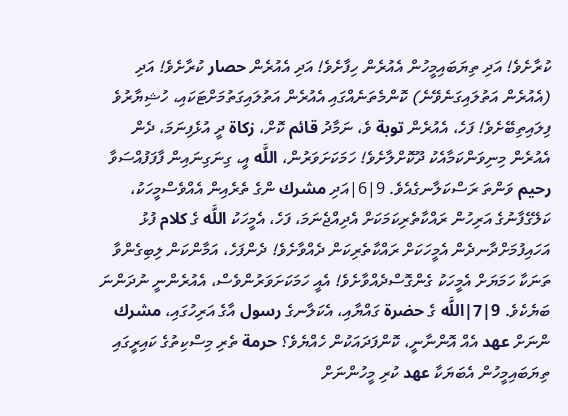ކުރާށެވެ! އަދި ތިޔަބައިމީހުން އެއުރެން ހިފާށެވެ! އަދި އެއުރެން حصار ކުރާށެވެ! އަދި (އެއުރެން އަތުލައިގަނެވޭނެ) ކޮންމެތަނެއްގައި އެއުރެން އަތުލައިގަތުމަށްޓަކައި، ހުޝިޔާރުވެ ފިލައިތިބޭށެވެ! ފަހެ، އެއުރެން توبة ވެ، ނަމާދު قائم ކޮށް، زكاة ދީ އުޅެފިނަމަ، ދެން އެއުރެން މިނިވަންކަމާއެކު ދޫކޮށްލާށެވެ! ހަމަކަށަވަރުން، اللَّه އީ، ގިނަގިނައިން ފާފަފުއްސަވާ رحيم ވަންތަ ރަސްކަލާނގެއެވެ. 9|6|އަދި مشرك ންގެ ތެރެއިން އެއްވެސްމީހަކު، ކަލޭގެފާނުގެ އަރިހުން ރައްކާތެރިކަމަކަށް އެދިއްޖެނަމަ، ފަހެ، އެމީހަކު اللَّه ގެ كلام ފުޅު އަހައިފުމަށްދާނދެން އެމީހަކަށް ރައްކާތެރިކަން ދެއްވާށެވެ! ދެންފަހެ، އަމާންކަން ލިބިގެންވާ ތަނަކާ ހަމަޔަށް އެމީހަކު ގެންގޮސްދެއްވާށެވެ! އެއީ ހަމަކަށަވަރުންވެސް، އެއުރެންނީ ނުދަންނަ ބަޔެކެވެ. 9|7|اللَّه ގެ حضرة ގައްޔާއި، އެކަލާނގެ رسول އާގެ އަރިހުގައި، مشرك ންނަށް عهد އެއް އޮންނާނީ، ކޮންފަދައަކުން ހެއްޔެވެ؟ حرمة ތެރި މިސްކިތުގެ ކައިރީގައި ތިޔަބައިމީހުން އެބަޔަކާ عهد ކުރި މީހުންނަށް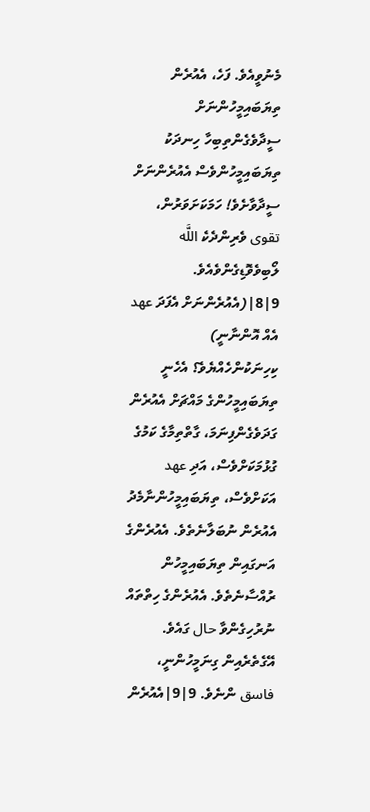މެނުވީއެވެ. ފަހެ، އެއުރެން ތިޔަބައިމީހުންނަށް ސީދާވެގެންތިބިހާ ހިނދަކު ތިޔަބައިމީހުންވެސް އެއުރެންނަށް ސީދާވާށެވެ! ހަމަކަށަވަރުން، تقوى ވެރިންދެކެ اللَّه ލޯބިވެވޮޑިގެންވެއެވެ. 9|8|(އެއުރެންނަށް އެފަދަ عهد އެއް އޮންނާނީ) ކިހިނަކުންހެއްޔެވެ؟ އެހެނީ ތިޔަބައިމީހުންގެ މައްޗަށް އެއުރެން ގަދަވެގެންފިނަމަ، ގާތްތިމާގެ ކަމުގެ ގުޅުމަކަށްވެސް، އަދި عهد އަކަށްވެސް، ތިޔަބައިމީހުންނާމެދު އެއުރެން ނުބަލާނެތެވެ. އެއުރެންގެ އަނގައިން ތިޔަބައިމީހުން ރުއްސާނެތެވެ. އެއުރެންގެ ހިތްތައް ނުރުހިގެންވާ حال ގައެވެ. އޭގެތެރެއިން ގިނަމީހުންނީ، فاسق ންނެވެ. 9|9|އެއުރެން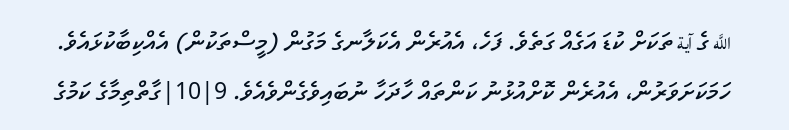اللَّه ގެ آية ތަކަށް ކުޑަ އަގެއް ގަތެވެ. ފަހެ، އެއުރެން އެކަލާނގެ މަގުން (މީސްތަކުން) އެއްކިބާކުޅައެވެ. ހަމަކަށަވަރުން، އެއުރެން ކޮށްއުޅުނު ކަންތައް ހާދަހާ ނުބައިވެގެންވެއެވެ. 9|10|ގާތްތިމާގެ ކަމުގެ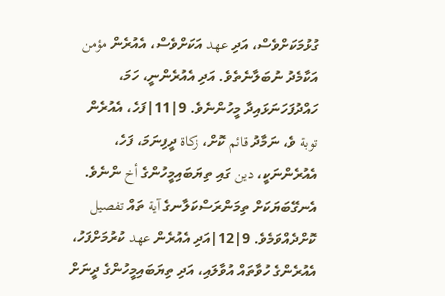ގުޅުމަކަށްވެސް، އަދި عهد އަކަށްވެސް، އެއުރެން مؤمن އަކާމެދު ނުބަލާނެތެވެ. އަދި އެއުރެންނީ، ހަމަ، ހައްދުފަހަނަޅައިދާ މީހުންނެވެ. 9|11|ފަހެ، އެއުރެން توبة ވެ، ނަމާދު قائم ކޮށް، زكاة ދީފިނަމަ، ފަހެ، އެއުރެންނަކީ، دين ގައި ތިޔަބައިމީހުންގެ أخ ންނެވެ. އެނގޭބަޔަކަށް ތިމަންރަސްކަލާނގެ آية ތައް تفصيل ކޮށްދެއްވަމެވެ. 9|12|އަދި އެއުރެން عهد ކުރުމަށްފަހު، އެއުރެންގެ ހުވާތައް އުވާލައި، އަދި ތިޔަބައިމީހުންގެ ދީނަށް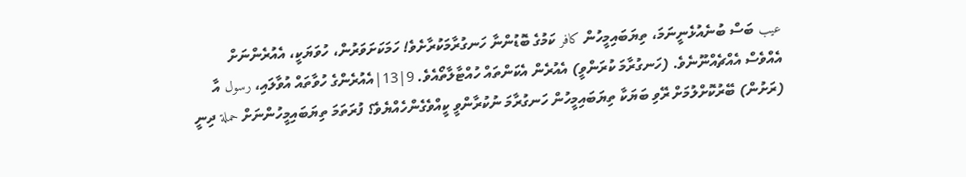عيب ބަސް ބުނެއުޅެނީނަމަ، ތިޔަބައިމީހުން كافر ކަމުގެ ބޮޑުންނާ ހަނގުރާމަކުރާށެވެ! ހަމަކަށަވަރުން، ހުވަޔަކީ، އެއުރެންނަށް އެއްވެސް އެއްޗެއްނޫނެވެ. (ހަނގުރާމަ ކުރަންވީ) އެއުރެން އެކަންތައް ހުއްޓާލާތޯއެވެ. 9|13|އެއުރެންގެ ހުވާތައް އުވާލައި، رسول އާ (ރަށުން) ބޭރުކޮށްލުމަށް ރޭވި ބަޔަކާ ތިޔަބައިމީހުން ހަނގުރާމަ ނުކުރާންވީ ކީއްވެގެންހެއްޔެވެ؟ ފުރަތަމަ ތިޔަބައިމީހުންނަށް حملة ދިނީ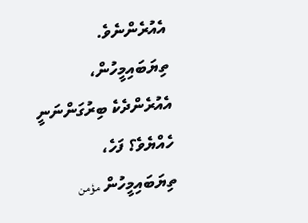އެއުރެންނެވެ. ތިޔަބައިމީހުން، އެއުރެންދެކެ ބިރުގަންނަނީ ހެއްޔެވެ؟ ފަހެ، ތިޔަބައިމީހުން مؤمن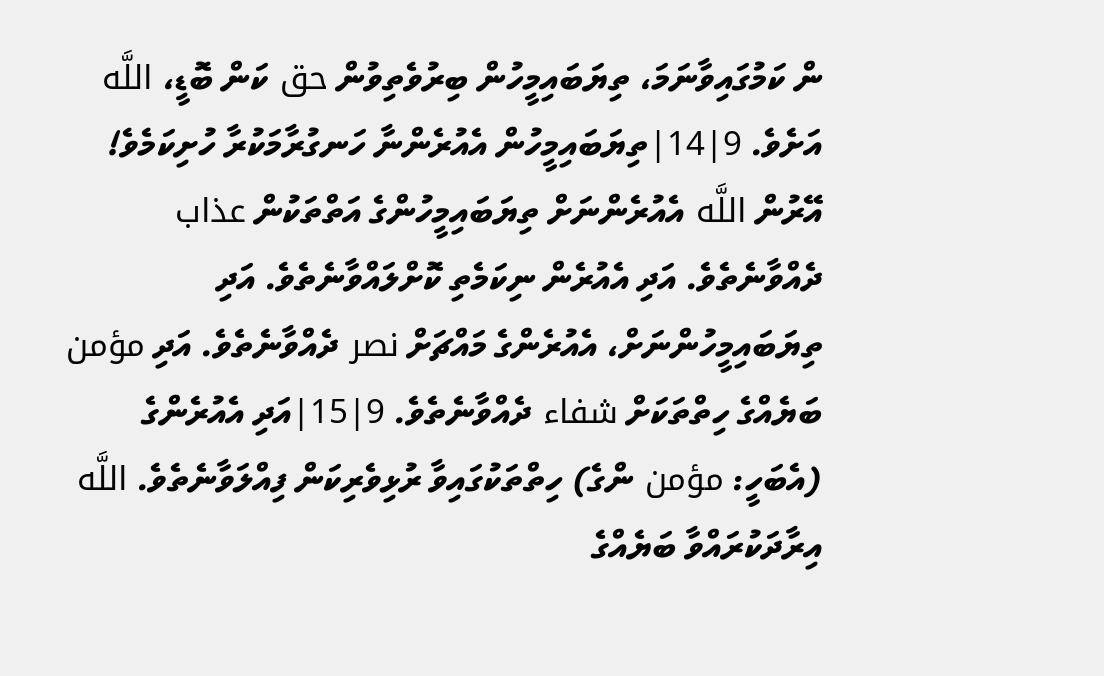ން ކަމުގައިވާނަމަ، ތިޔަބައިމީހުން ބިރުވެތިވުން حق ކަން ބޮޑީ، اللَّه އަށެވެ. 9|14|ތިޔަބައިމީހުން އެއުރެންނާ ހަނގުރާމަކުރާ ހުށިކަމެވެ! އޭރުން اللَّه އެއުރެންނަށް ތިޔަބައިމީހުންގެ އަތްތަކުން عذاب ދެއްވާނެތެވެ. އަދި އެއުރެން ނިކަމެތި ކޮށްލައްވާނެތެވެ. އަދި ތިޔަބައިމީހުންނަށް، އެއުރެންގެ މައްޗަށް نصر ދެއްވާނެތެވެ. އަދި مؤمن ބަޔެއްގެ ހިތްތަކަށް شفاء ދެއްވާނެތެވެ. 9|15|އަދި އެއުރެންގެ (އެބަހީ: مؤمن ންގެ) ހިތްތަކުގައިވާ ރުޅިވެރިކަން ފިއްލަވާނެތެވެ. اللَّه އިރާދަކުރައްވާ ބަޔެއްގެ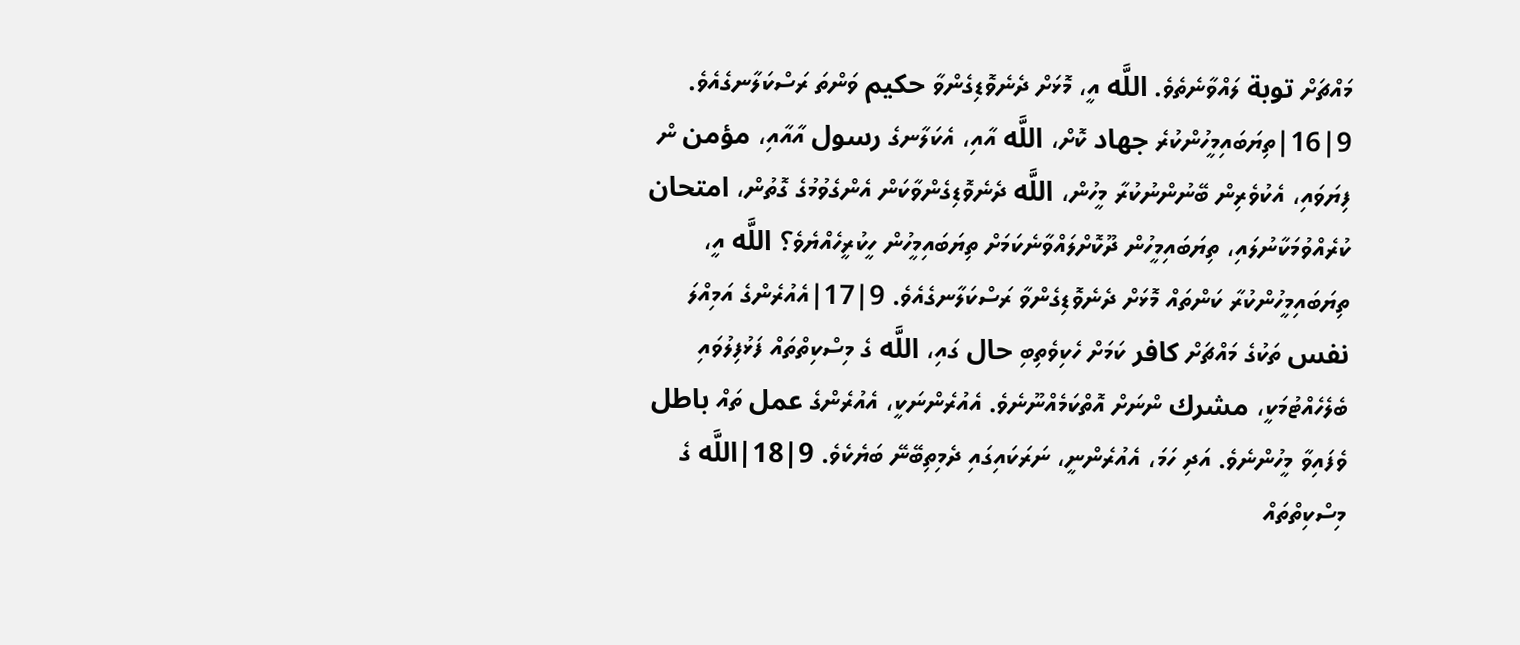މައްޗަށް توبة ލައްވާނެތެވެ. اللَّه އީ، މޮޅަށް ދެނެވޮޑިގެންވާ حكيم ވަންތަ ރަސްކަލާނގެއެވެ. 9|16|ތިޔަބައިމީހުންކުރެ جهاد ކޮށް، اللَّه އާއި، އެކަލާނގެ رسول އާއާއި، مؤمن ން ފިޔަވައި، އެކުވެރިން ބޭނުންނުކުރާ މީހުން، اللَّه ދެނެވޮޑިގެންވާކަން އެންގެވުމުގެ ގޮތުން، امتحان ކުރެއްވުމަކާނުލައި، ތިޔަބައިމީހުން ދޫކޮށްލައްވާނެކަމަށް ތިޔަބައިމީހުން ހީކުރީހެއްޔެވެ؟ اللَّه އީ، ތިޔަބައިމީހުންކުރާ ކަންތައް މޮޅަށް ދެނެވޮޑިގެންވާ ރަސްކަލާނގެއެވެ. 9|17|އެއުރެންގެ އަމިއްލަ نفس ތަކުގެ މައްޗަށް كافر ކަމަށް ހެކިވެތިބި حال ގައި، اللَّه ގެ މިސްކިތްތައް ފަޅުފިލުވައި ބެލެހެއްޓުމަކީ، مشرك ންނަށް އޮތްކަމެއްނޫނެވެ. އެއުރެންނަކީ، އެއުރެންގެ عمل ތައް باطل ވެފައިވާ މީހުންނެވެ. އަދި ހަމަ، އެއުރެންނީ، ނަރަކައިގައި ދެމިތިބޭނޭ ބަޔެކެވެ. 9|18|اللَّه ގެ މިސްކިތްތައް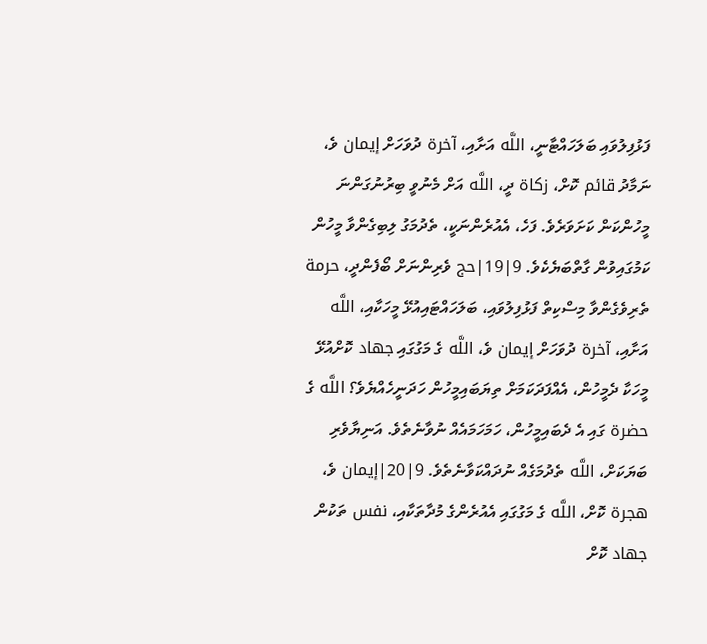ފަޅުފިލުވައި ބަލަހައްޓާނީ، اللَّه އަށާއި، آخرة ދުވަހަށް إيمان ވެ، ނަމާދު قائم ކޮށް، زكاة ދީ، اللَّه އަށް މެނުވީ ބިރުނުގަންނަ މީހުންކަން ކަށަވަރެވެ. ފަހެ، އެއުރެންނަކީ، ތެދުމަގު ލިބިގެންވާ މީހުން ކަމުގައިވުން ގާތްބަޔެކެވެ. 9|19|حج ވެރިންނަށް ބޯފެންދީ، حرمة ތެރިވެގެންވާ މިސްކިތް ފަޅުފިލުވައި، ބަލަހައްޓައިއުޅޭ މީހަކާއި، اللَّه އަށާއި، آخرة ދުވަހަށް إيمان ވެ، اللَّه ގެ މަގުގައި جهاد ކޮށްއުޅޭ މީހަކާ ދެމީހުން، އެއްފަދަކަމަށް ތިޔަބައިމީހުން ހަދަނީހެއްޔެވެ؟ اللَّه ގެ حضرة ގައި އެ ދެބައިމީހުން، ހަމަހަމައެއް ނުވާނެތެވެ. އަނިޔާވެރި ބަޔަކަށް، اللَّه ތެދުމަގެއް ނުދައްކަވާނެތެވެ. 9|20|إيمان ވެ، هجرة ކޮށް، اللَّه ގެ މަގުގައި އެއުރެންގެ މުދާތަކާއި، نفس ތަކުން جهاد ކޮށް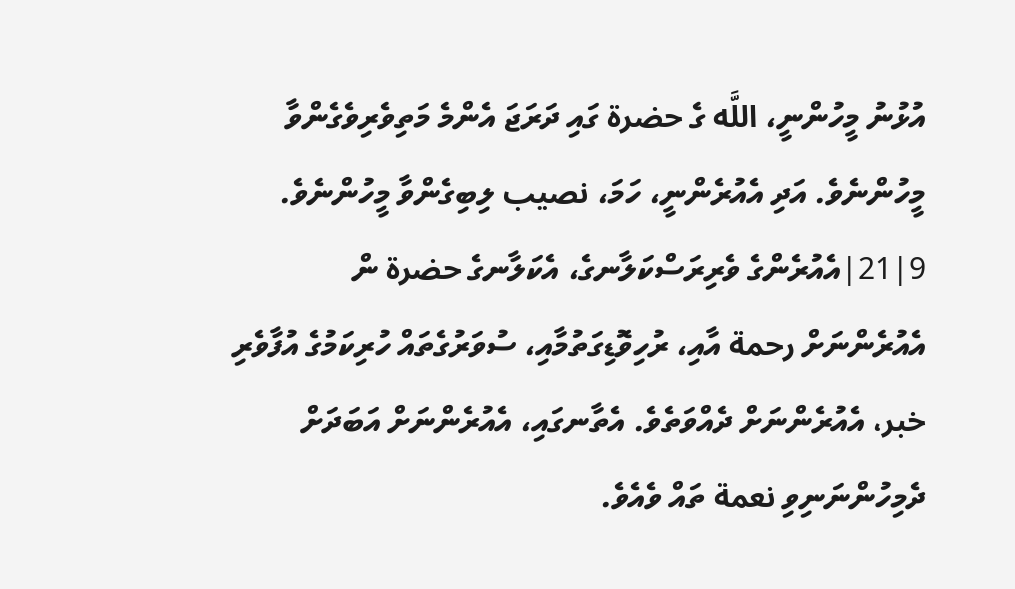އުޅުނު މީހުންނީ، اللَّه ގެ حضرة ގައި ދަރަޖަ އެންމެ މަތިވެރިވެގެންވާ މީހުންނެވެ. އަދި އެއުރެންނީ، ހަމަ، نصيب ލިބިގެންވާ މީހުންނެވެ. 9|21|އެއުރެންގެ ވެރިރަސްކަލާނގެ، އެކަލާނގެ حضرة ން އެއުރެންނަށް رحمة އާއި، ރުހިވޮޑިގަތުމާއި، ސުވަރުގެތައް ހުރިކަމުގެ އުފާވެރި خبر، އެއުރެންނަށް ދެއްވަތެވެ. އެތާނގައި، އެއުރެންނަށް އަބަދަށް ދެމިހުންނަނިވި نعمة ތައް ވެއެވެ.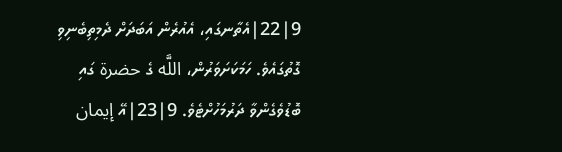9|22|އެތާނގައި، އެއުރެން އަބަދަށް ދެމިތިބެނިވި ގޮތުގައެވެ. ހަމަކަށަވަރުން، اللَّه ގެ حضرة ގައި ބޮޑުވެގެންވާ ދަރުމަހުށްޓެވެ. 9|23|އޭ إيمان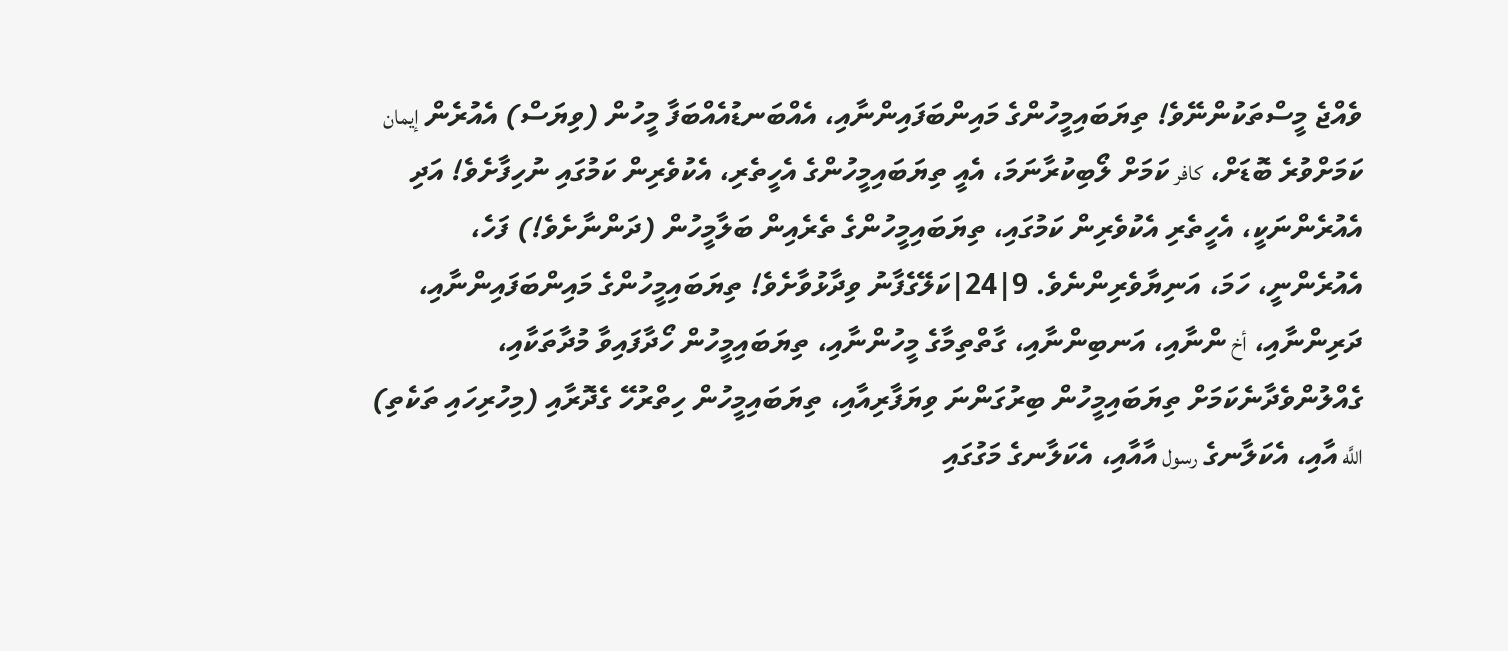ވެއްޖެ މީސްތަކުންނޭވެ! ތިޔަބައިމީހުންގެ މައިންބަފައިންނާއި، އެއްބަނޑުއެއްބަފާ މީހުން (ވިޔަސް) އެއުރެން إيمان ކަމަށްވުރެ ބޮޑަށް، كافر ކަމަށް ލޯބިކުރާނަމަ، އެއީ ތިޔަބައިމީހުންގެ އެހީތެރި، އެކުވެރިން ކަމުގައި ނުހިފާށެވެ! އަދި އެއުރެންނަކީ، އެހީތެރި އެކުވެރިން ކަމުގައި، ތިޔަބައިމީހުންގެ ތެރެއިން ބަލާމީހުން (ދަންނާށެވެ!) ފަހެ، އެއުރެންނީ، ހަމަ، އަނިޔާވެރިންނެވެ. 9|24|ކަލޭގެފާނު ވިދާޅުވާށެވެ! ތިޔަބައިމީހުންގެ މައިންބަފައިންނާއި، ދަރިންނާއި، أخ ންނާއި، އަނބިންނާއި، ގާތްތިމާގެ މީހުންނާއި، ތިޔަބައިމީހުން ހޯދާފައިވާ މުދާތަކާއި، ގެއްލުންވެދާނެކަމަށް ތިޔަބައިމީހުން ބިރުގަންނަ ވިޔަފާރިއާއި، ތިޔަބައިމީހުން ހިތްރުހޭ ގެދޮރާއި (މިހުރިހައި ތަކެތި) اللَّه އާއި، އެކަލާނގެ رسول އާއާއި، އެކަލާނގެ މަގުގައި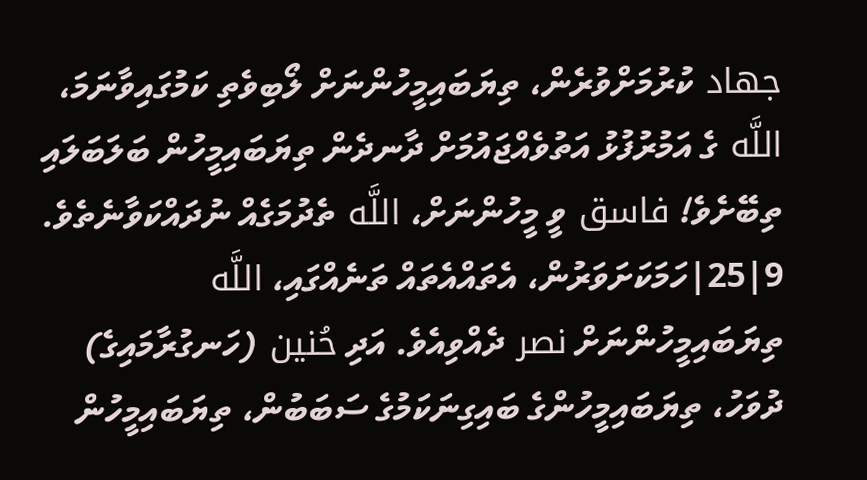جهاد ކުރުމަށްވުރެން، ތިޔަބައިމީހުންނަށް ލޯބިވެތި ކަމުގައިވާނަމަ، اللَّه ގެ އަމުރުފުޅު އަތުވެއްޖައުމަށް ދާނދެން ތިޔަބައިމީހުން ބަލަބަލައި ތިބޭށެވެ! فاسق ވީ މީހުންނަށް، اللَّه ތެދުމަގެއް ނުދައްކަވާނެތެވެ. 9|25|ހަމަކަށަވަރުން، އެތައްއެތައް ތަނެއްގައި، اللَّه ތިޔަބައިމީހުންނަށް نصر ދެއްވިއެވެ. އަދި حُنين (ހަނގުރާމައިގެ) ދުވަހު، ތިޔަބައިމީހުންގެ ބައިގިނަކަމުގެ ސަބަބުން، ތިޔަބައިމީހުން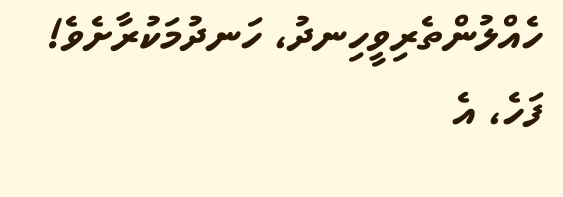ހެއްލުންތެރިވީހިނދު، ހަނދުމަކުރާށެވެ! ފަހެ، އެ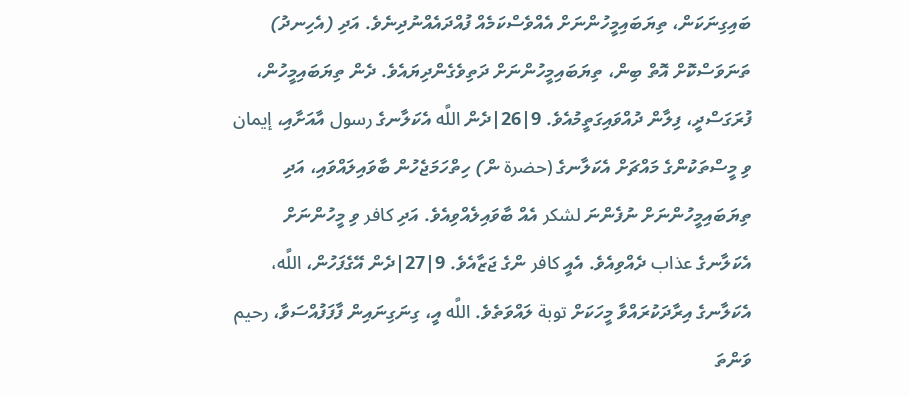ބައިގިނަކަން، ތިޔަބައިމީހުންނަށް އެއްވެސްކަމެއް ފުއްދައެއްނުދިނެވެ. އަދި (އެހިނދު) ތަނަވަސްކޮށް އޮތް ބިން، ތިޔަބައިމީހުންނަށް ދަތިވެގެންދިޔައެވެ. ދެން ތިޔަބައިމީހުން، ފުރަގަސްދީ، ފިލާން ދުއްވައިގަތީމުއެވެ. 9|26|ދެން اللَّه އެކަލާނގެ رسول އާއަށާއި، إيمان ވި މީސްތަކުންގެ މައްޗަށް އެކަލާނގެ (حضرة ން) ހިތްހަމަޖެހުން ބާވައިލައްވައި، އަދި ތިޔަބައިމީހުންނަށް ނުފެންނަ لشكر އެއް ބާވައިލެއްވިއެވެ. އަދި كافر ވި މީހުންނަށް އެކަލާނގެ عذاب ދެއްވިއެވެ. އެއީ كافر ންގެ ޖަޒާއެވެ. 9|27|ދެން އޭގެފަހުން، اللَّه، އެކަލާނގެ އިރާދަކުރައްވާ މީހަކަށް توبة ލައްވަތެވެ. اللَّه އީ، ގިނަގިނައިން ފާފަފުއްސަވާ، رحيم ވަންތަ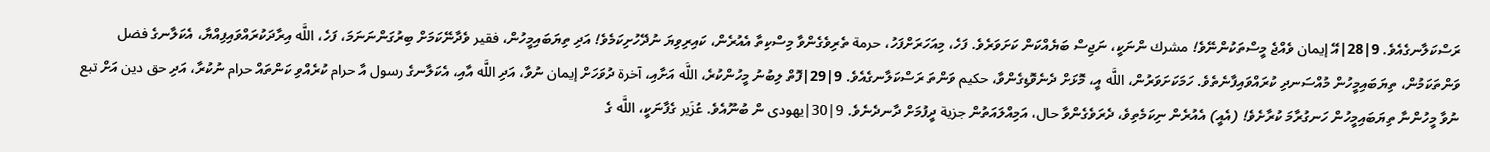ރަސްކަލާނގެއެވެ. 9|28|އޭ إيمان ވެއްޖެ މީސްތަކުންނޭވެ! مشرك ންނަކީ، ނަޖިސް ބަޔެއްކަން ކަށަވަރެވެ. ފަހެ، މިއަހަރަށްފަހު، حرمة ތެރިވެގެންވާ މިސްކިތާ އެއުރެން، ކައިރިވިޔަ ނުދޭހުށިކަމެވެ! އަދި ތިޔަބައިމީހުން، فقير ވެދާނޭކަމަށް ބިރުގަންނަނަމަ، ފަހެ، اللَّه އިރާދަކުރައްވައިފިއްޔާ، އެކަލާނގެ فضل ވަންތަކަމުން، ތިޔަބައިމީހުން މުއްސަނދި ކުރައްވައިފާނެތެވެ. ހަމަކަށަވަރުން، اللَّه އީ، މޮޅަށް ދެނެވޮޑިގެންވާ، حكيم ވަންތަ ރަސްކަލާނގެއެވެ. 9|29|ފޮތް ލިބުނު މީހުންކުރެ، اللَّه އަށާއި، آخرة ދުވަހަށް إيمان ނުވާ، އަދި اللَّه އާއި، އެކަލާނގެ رسول އާ حرام ކުރެއްވި ކަންތައް حرام ނުކުރާ، އަދި حق دين އަށް تبع ނުވާ މީހުންނާ ތިޔަބައިމީހުން ހަނގުރާމަ ކުރާށެވެ! (އެއީ) އެއުރެން ނިކަމެތިވެ، ދެރަވެގެންވާ حال، އަމިއްލައަތުން جزية ދީފުމަށް ދާނދެނެވެ. 9|30|يهودى ން ބުނޫއެވެ. عُزَير ގެފާނަކީ، اللَّه ގެ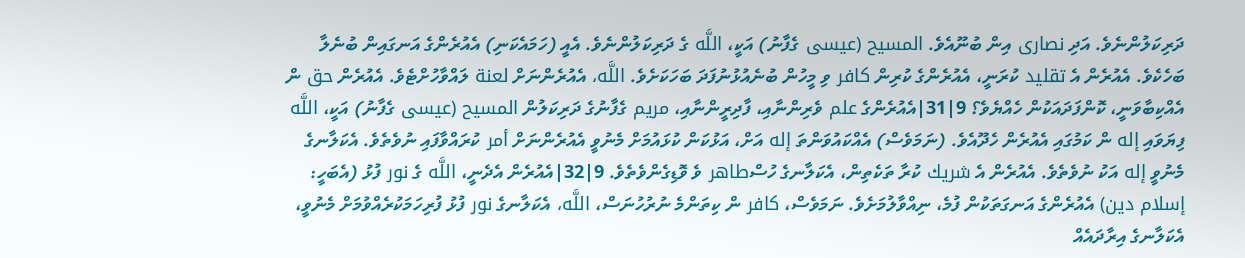ދަރިކަލުންނެވެ. އަދި نصارى އިން ބުނޫއެވެ. المسيح (عيسى ގެފާނު) އަކީ، اللَّه ގެ ދަރިކަލުންނެވެ. އެއީ (ހަމައެކަނި) އެއުރެންގެ އަނގައިން ބުނެލާ ބަހެކެވެ. އެއުރެން އެ تقليد ކުރަނީ، އެއުރެންގެ ކުރިން كافر ވި މީހުން ބުނެއުޅުނުފަދަ ބަހަކަށެވެ. اللَّه، އެއުރެންނަށް لعنة ލައްވާހުށްޓެވެ. އެއުރެން حق ން އެއްކިބާވަނީ، ކޮންފަދައަކުން ހެއްޔެވެ؟ 9|31|އެއުރެންގެ علم ވެރިންނާއި، ފާދިރީންނާއި، مريم ގެފާނުގެ ދަރިކަލުން المسيح (عيسى ގެފާނު) އަކީ، اللَّه ފިޔަވައި إله ން ކަމުގައި އެއުރެން ހެދޫއެވެ. (ނަމަވެސް) އެއްކައުވަންތަ إله އަށް، އަޅުކަން ކުޅައުމަށް މެނުވީ އެއުރެންނަށް أمر ކުރައްވާފައި ނުވެތެވެ. އެކަލާނގެ މެނުވީ إله އަކު ނުވެތެވެ. އެއުރެން އެ شريك ކުރާ ތަކެތިން، އެކަލާނގެ ހުސްطاهر ވެ ވޮޑިގެންވެތެވެ. 9|32|އެއުރެން އެދެނީ، اللَّه ގެ نور ފުޅު (އެބަހީ: إسلام دين) އެއުރެންގެ އަނގަތަކުން ފުމެ، ނިއްވާލުމަށެވެ. ނަމަވެސް، كافر ން ކިތަންމެ ނުރުހުނަސް، اللَّه، އެކަލާނގެ نور ފުޅު ފުރިހަމަކުރެއްވުމަށް މެނުވީ، އެކަލާނގެ އިރާދައެއް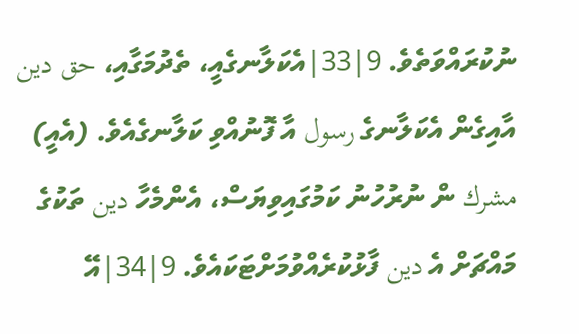ނުކުރައްވަތެވެ. 9|33|އެކަލާނގެއީ، ތެދުމަގާއި، حق دين އާއިގެން އެކަލާނގެ رسول އާ ފޮނުއްވި ކަލާނގެއެވެ. (އެއީ) مشرك ން ނުރުހުނު ކަމުގައިވިޔަސް، އެންމެހާ دين ތަކުގެ މައްޗަށް އެ دين ފާޅުކުރެއްވުމަށްޓަކައެވެ. 9|34|އޭ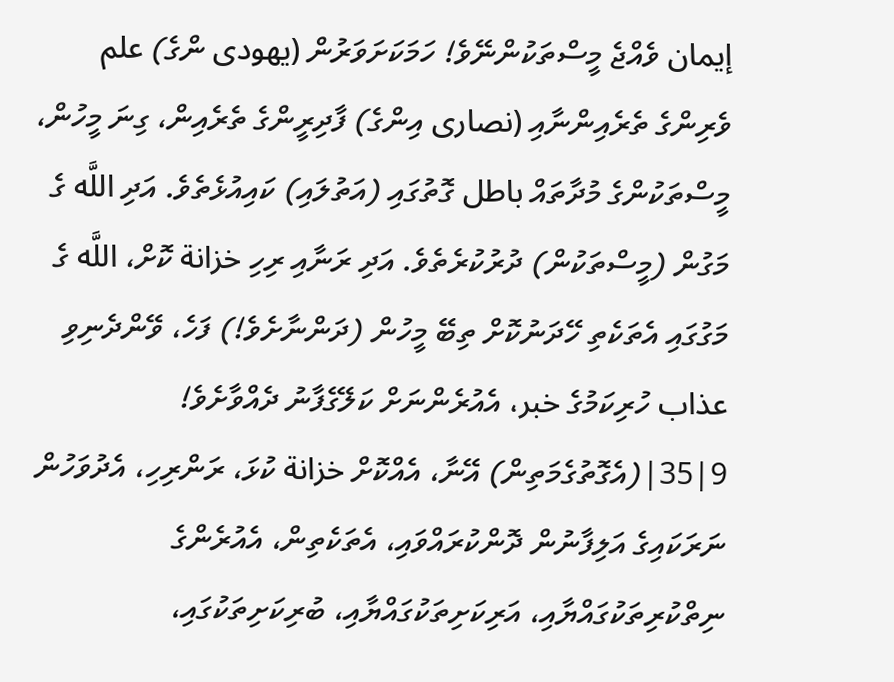إيمان ވެއްޖެ މީސްތަކުންނޭވެ! ހަމަކަށަވަރުން (يهودى ންގެ) علم ވެރިންގެ ތެރެއިންނާއި (نصارى އިންގެ) ފާދިރީންގެ ތެރެއިން، ގިނަ މީހުން، މީސްތަކުންގެ މުދާތައް باطل ގޮތުގައި (އަތުލައި) ކައިއުޅެތެވެ. އަދި اللَّه ގެ މަގުން (މީސްތަކުން) ދުރުކުރެތެވެ. އަދި ރަނާއި ރިހި خزانة ކޮށް، اللَّه ގެ މަގުގައި އެތަކެތި ހޭދަނުކޮށް ތިބޭ މީހުން (ދަންނާށެވެ!) ފަހެ، ވޭންދެނިވި عذاب ހުރިކަމުގެ خبر، އެއުރެންނަށް ކަލޭގެފާނު ދެއްވާށެވެ! 9|35|(އެގޮތުގެމަތިން) އޭނާ، އެއްކޮށް خزانة ކުޅަ، ރަންރިހި، އެދުވަހުން ނަރަކައިގެ އަލިފާނުން ދޮންކުރައްވައި، އެތަކެތިން، އެއުރެންގެ ނިތްކުރިތަކުގައްޔާއި، އަރިކަށިތަކުގައްޔާއި، ބުރިކަށިތަކުގައި،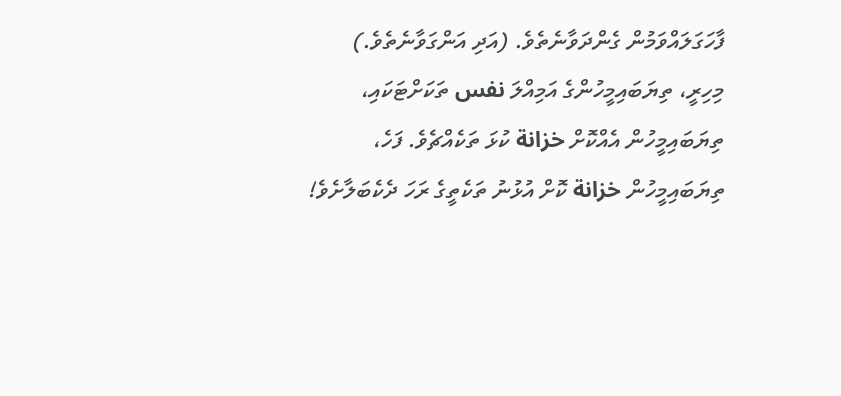ފާހަގަލައްވަމުން ގެންދަވާނެތެވެ. (އަދި އަންގަވާނެތެވެ.) މިހިރީ، ތިޔަބައިމީހުންގެ އަމިއްލަ نفس ތަކަށްޓަކައި، ތިޔަބައިމީހުން އެއްކޮށް خزانة ކުޅަ ތަކެއްޗެވެ. ފަހެ، ތިޔަބައިމީހުން خزانة ކޮށް އުޅުނު ތަކެތީގެ ރަހަ ދެކެބަލާށެވެ!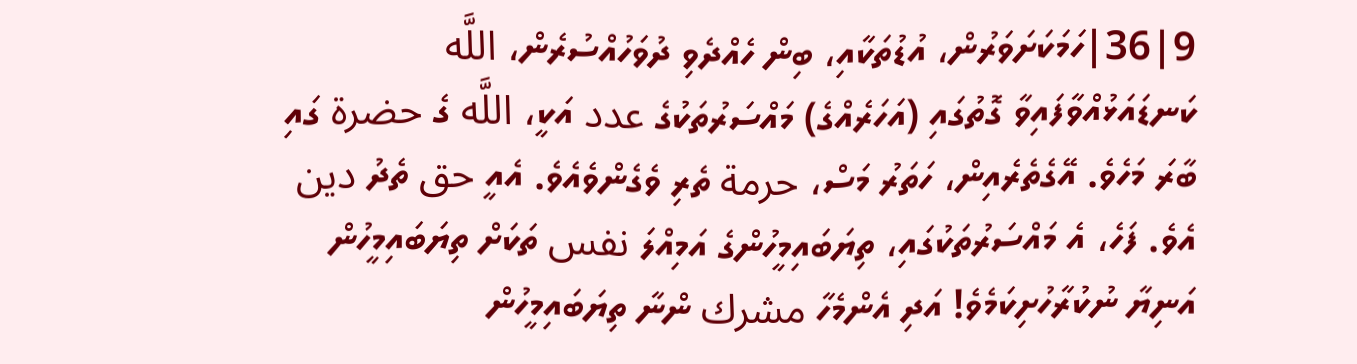9|36|ހަމަކަށަވަރުން، އުޑުތަކާއި، ބިން ހެއްދެވި ދުވަހުއްސުރެން، اللَّه ކަނޑައަޅުއްވާފައިވާ ގޮތުގައި (އަހަރެއްގެ) މައްސަރުތަކުގެ عدد އަކީ، اللَّه ގެ حضرة ގައި ބާރަ މަހެވެ. އޭގެތެރެއިން، ހަތަރު މަސް، حرمة ތެރި ވެގެންވެއެވެ. އެއީ حق ތެދު دين އެވެ. ފަހެ، އެ މައްސަރުތަކުގައި، ތިޔަބައިމީހުންގެ އަމިއްލަ نفس ތަކަށް ތިޔަބައިމީހުން އަނިޔާ ނުކުރާހުށިކަމެވެ! އަދި އެންމެހާ مشرك ންނާ ތިޔަބައިމީހުން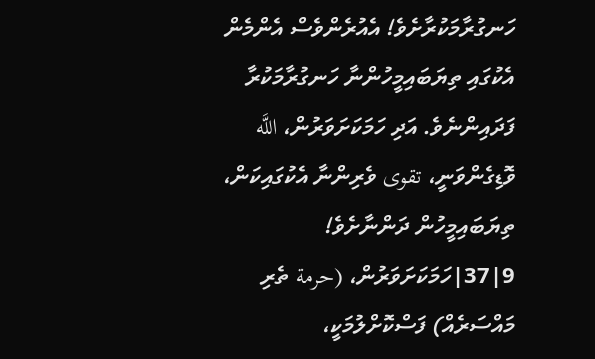ހަނގުރާމަކުރާށެވެ! އެއުރެންވެސް އެންމެން އެކުގައި ތިޔަބައިމީހުންނާ ހަނގުރާމަކުރާ ފަދައިންނެވެ. އަދި ހަމަކަށަވަރުން، اللَّه ވޮޑިގެންވަނީ، تقوى ވެރިންނާ އެކުގައިކަން، ތިޔަބައިމީހުން ދަންނާށެވެ! 9|37|ހަމަކަށަވަރުން، (حرمة ތެރި މައްސަރެއް) ފަސްކޮށްލުމަކީ،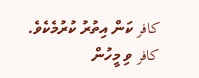كافر ކަން އިތުރު ކުރުމެކެވެ. كافر ވި މީހުން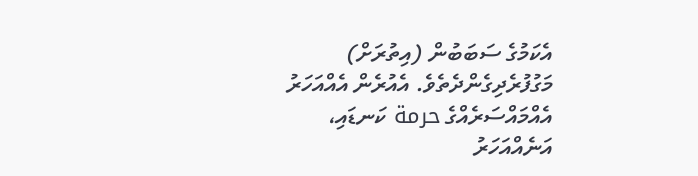އެކަމުގެ ސަބަބުން (އިތުރަށް) މަގުފުރެދިގެންދެތެވެ. އެއުރެން އެއްއަހަރު އެއްމައްސަރެއްގެ حرمة ކަނޑައި، އަނެއްއަހަރު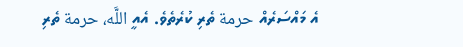އެ މައްސަރެއް حرمة ތެރި ކުރެތެވެ. އެއީ اللَّه، حرمة ތެރި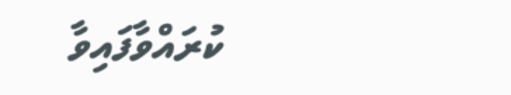ކުރައްވާފައިވާ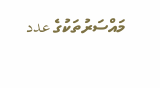މައްސަރުތަކުގެ عدد